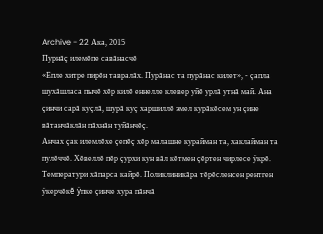Archive - 22 Ака, 2015
Пурнăç илемĕпе савăнасчĕ
«Епле хитре пирĕн тавралăх. Пурăнас та пурăнас килет», - çапла шухăшласа пычĕ хĕр килĕ еннелле клевер уйĕ урлă утнă май. Ана çинчи сарă куçлă, шурă куç харшиллĕ эмел курăкĕсем ун çине вăтанчăклăн пăхнăн туйăнчĕç.
Анчах çак илемлĕхе çепĕç хĕр малашне курайман та, хаклайман та пулĕччĕ. Хĕвеллĕ пĕр çурхи кун вăл кĕтмен çĕртен чирлесе ÿкрĕ. Температури хăпарса кайрĕ. Поликлиникăра тĕрĕсленсен рентген ÿкерчĕкĕ ÿпке çинче хура пăнчă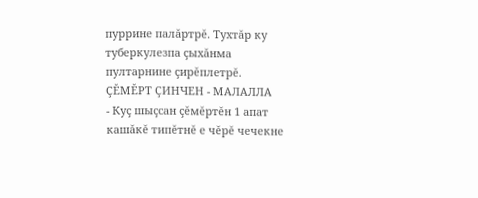пуррине палăртрĕ. Тухтăр ку туберкулезпа çыхăнма пултарнине çирĕплетрĕ.
ÇĔМĔРТ ÇИНЧЕН - МАЛАЛЛА
- Куç шыçсан çĕмĕртĕн 1 апат кашăкĕ типĕтнĕ е чĕрĕ чечекне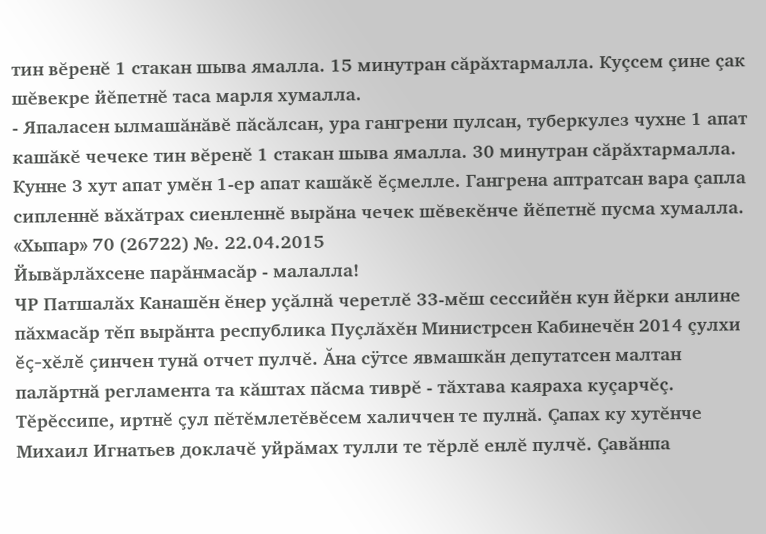тин вĕренĕ 1 стакан шыва ямалла. 15 минутран сăрăхтармалла. Куçсем çине çак шĕвекре йĕпетнĕ таса марля хумалла.
- Япаласен ылмашăнăвĕ пăсăлсан, ура гангрени пулсан, туберкулез чухне 1 апат кашăкĕ чечеке тин вĕренĕ 1 стакан шыва ямалла. 30 минутран сăрăхтармалла. Кунне 3 хут апат умĕн 1-ер апат кашăкĕ ĕçмелле. Гангрена аптратсан вара çапла сипленнĕ вăхăтрах сиенленнĕ вырăна чечек шĕвекĕнче йĕпетнĕ пусма хумалла.
«Хыпар» 70 (26722) №. 22.04.2015
Йывăрлăхсене парăнмасăр - малалла!
ЧР Патшалăх Канашĕн ĕнер уçăлнă черетлĕ 33-мĕш сессийĕн кун йĕрки анлине пăхмасăр тĕп вырăнта республика Пуçлăхĕн Министрсен Кабинечĕн 2014 çулхи ĕç-хĕлĕ çинчен тунă отчет пулчĕ. Ăна сÿтсе явмашкăн депутатсен малтан палăртнă регламента та кăштах пăсма тиврĕ - тăхтава каяраха куçарчĕç.
Тĕрĕссипе, иртнĕ çул пĕтĕмлетĕвĕсем халиччен те пулнă. Çапах ку хутĕнче Михаил Игнатьев доклачĕ уйрăмах тулли те тĕрлĕ енлĕ пулчĕ. Çавăнпа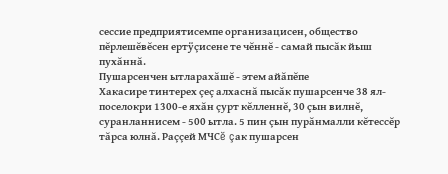сессие предприятисемпе организацисен, общество пĕрлешĕвĕсен ертÿçисене те чĕннĕ - самай пысăк йыш пухăннă.
Пушарсенчен ытларахăшĕ - этем айăпĕпе
Хакасире тинтерех çеç алхаснă пысăк пушарсенче 38 ял-поселокри 1300-е яхăн çурт кĕлленнĕ, 30 çын вилнĕ, суранланнисем - 500 ытла. 5 пин çын пурăнмалли кĕтессĕр тăрса юлнă. Раççей МЧСĕ çак пушарсен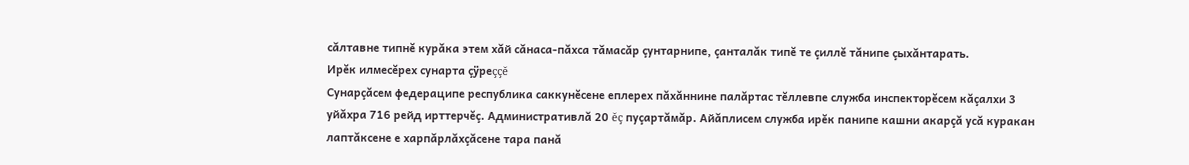сăлтавне типнĕ курăка этем хăй сăнаса-пăхса тăмасăр çунтарнипе, çанталăк типĕ те çиллĕ тăнипе çыхăнтарать.
Ирĕк илмесĕрех сунарта çÿреççĕ
Сунарçăсем федераципе республика саккунĕсене еплерех пăхăннине палăртас тĕллевпе служба инспекторĕсем кăçалхи 3 уйăхра 716 рейд ирттерчĕç. Административлă 20 ĕç пуçартăмăр. Айăплисем служба ирĕк панипе кашни акарçă усă куракан лаптăксене е харпăрлăхçăсене тара панă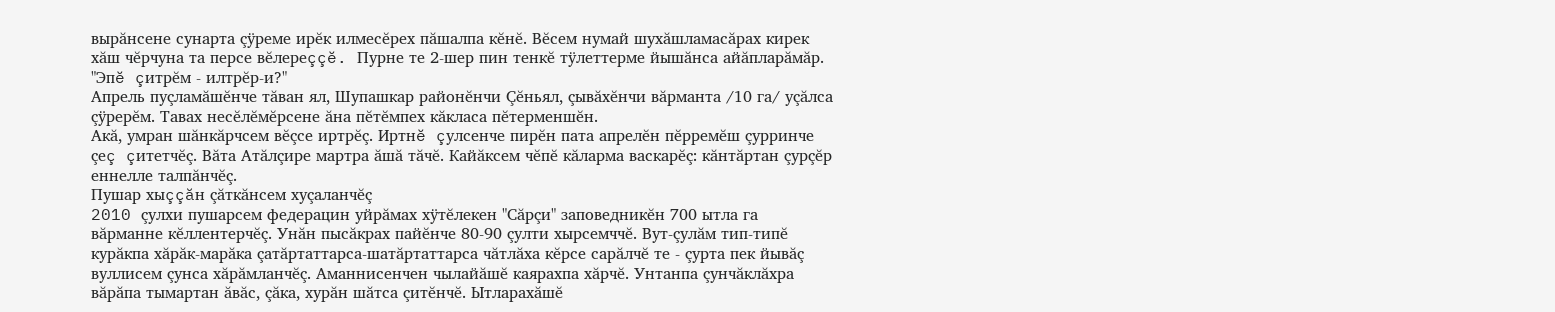вырăнсене сунарта çÿреме ирĕк илмесĕрех пăшалпа кĕнĕ. Вĕсем нумай шухăшламасăрах кирек хăш чĕрчуна та персе вĕлереççĕ. Пурне те 2-шер пин тенкĕ тÿлеттерме йышăнса айăпларăмăр.
"Эпĕ çитрĕм - илтрĕр-и?"
Апрель пуçламăшĕнче тăван ял, Шупашкар районĕнчи Çĕньял, çывăхĕнчи вăрманта /10 га/ уçăлса çÿрерĕм. Тавах несĕлĕмĕрсене ăна пĕтĕмпех кăкласа пĕтерменшĕн.
Акă, умран шăнкăрчсем вĕçсе иртрĕç. Иртнĕ çулсенче пирĕн пата апрелĕн пĕрремĕш çурринче çеç çитетчĕç. Вăта Атăлçире мартра ăшă тăчĕ. Кайăксем чĕпĕ кăларма васкарĕç: кăнтăртан çурçĕр еннелле талпăнчĕç.
Пушар хыççăн çăткăнсем хуçаланчĕç
2010 çулхи пушарсем федерацин уйрăмах хÿтĕлекен "Сăрçи" заповедникĕн 700 ытла га вăрманне кĕллентерчĕç. Унăн пысăкрах пайĕнче 80-90 çулти хырсемччĕ. Вут-çулăм тип-типĕ курăкпа хăрăк-марăка çатăртаттарса-шатăртаттарса чăтлăха кĕрсе сарăлчĕ те - çурта пек йывăç вуллисем çунса хăрăмланчĕç. Аманнисенчен чылайăшĕ каярахпа хăрчĕ. Унтанпа çунчăклăхра вăрăпа тымартан ăвăс, çăка, хурăн шăтса çитĕнчĕ. Ытларахăшĕ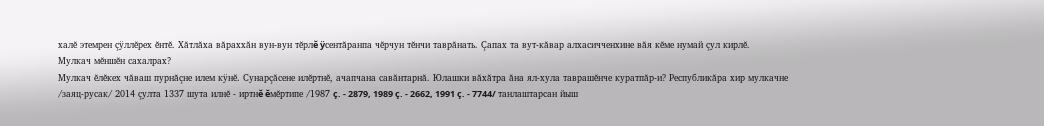халĕ этемрен çÿллĕрех ĕнтĕ. Хăтлăха вăраххăн вун-вун тĕрлĕ ÿсентăранпа чĕрчун тĕнчи таврăнать. Çапах та вут-кăвар алхасичченхине вăя кĕме нумай çул кирлĕ.
Мулкач мĕншĕн сахалрах?
Мулкач ĕлĕкех чăваш пурнăçне илем кÿнĕ. Сунарçăсене илĕртнĕ, ачапчана савăнтарнă. Юлашки вăхăтра ăна ял-хула таврашĕнче куратпăр-и? Республикăра хир мулкачне /заяц-русак/ 2014 çулта 1337 шута илнĕ - иртнĕ ĕмĕртипе /1987 ç. - 2879, 1989 ç. - 2662, 1991 ç. - 7744/ танлаштарсан йыш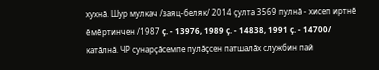хухнă. Шур мулкач /заяц-беляк/ 2014 çулта 3569 пулнă - хисеп иртнĕ ĕмĕртинчен /1987 ç. - 13976, 1989 ç. - 14838, 1991 ç. - 14700/ катăлнă. ЧР сунарçăсемпе пулăçсен патшалăх службин пай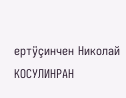ертÿçинчен Николай КОСУЛИНРАН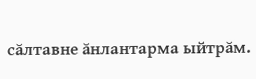сăлтавне ăнлантарма ыйтрăм.